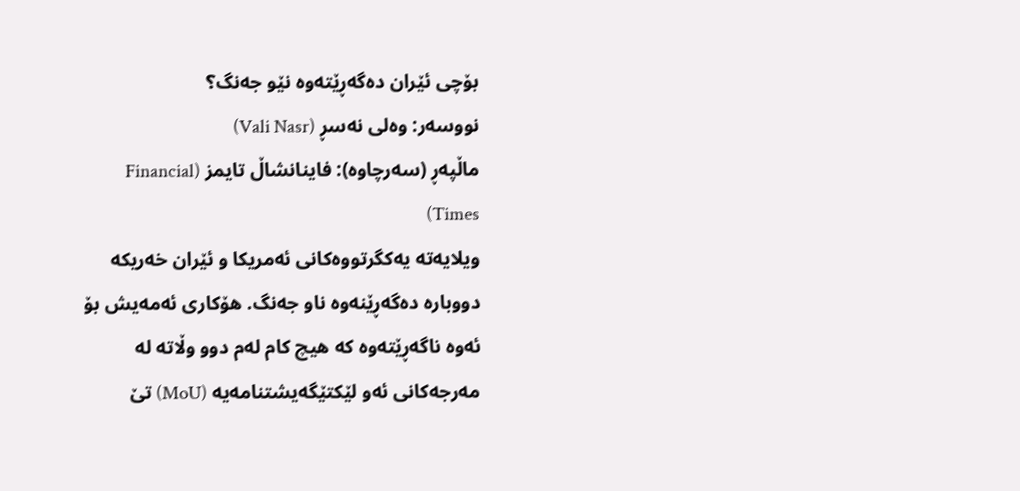بۆچی ئێران دەگەڕێتەوە نێو جەنگ؟
نووسەر: وەلی نەسڕ (Vali Nasr)
ماڵپەڕ (سەرچاوە): فاینانشاڵ تایمز (Financial Times)
ویلایەتە یەکگرتووەکانی ئەمریکا و ئێران خەریکە دووبارە دەگەڕێنەوە ناو جەنگ. هۆکاری ئەمەیش بۆ ئەوە ناگەڕێتەوە کە هیچ کام لەم دوو وڵاتە لە مەرجەکانی ئەو لێکتێگەیشتنامەیە (MoU) تێ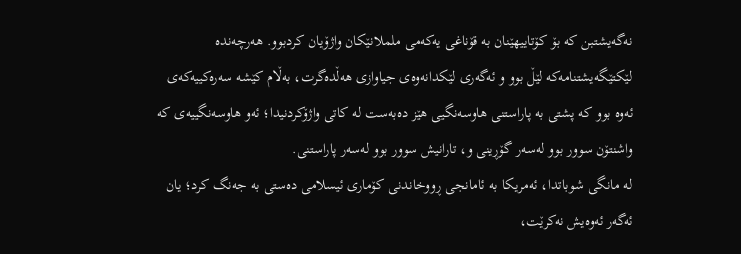نەگەیشتبن کە بۆ کۆتاییهێنان بە قۆناغی یەکەمی ململانێکان واژۆیان کردبوو. هەرچەندە لێکتێگەیشتنامەکە لێڵ بوو و ئەگەری لێکدانەوەی جیاوازی هەڵدەگرت، بەڵام کێشە سەرەکییەکەی ئەوە بوو کە پشتی بە پاراستنی هاوسەنگیی هێز دەبەست لە کاتی واژۆکردنیدا؛ ئەو هاوسەنگییەی کە واشنتۆن سوور بوو لەسەر گۆڕینی و، تارانیش سوور بوو لەسەر پاراستنی.
لە مانگی شوباتدا، ئەمریکا بە ئامانجی ڕووخاندنی کۆماری ئیسلامی دەستی بە جەنگ کرد؛ یان ئەگەر ئەوەیش نەکرێت،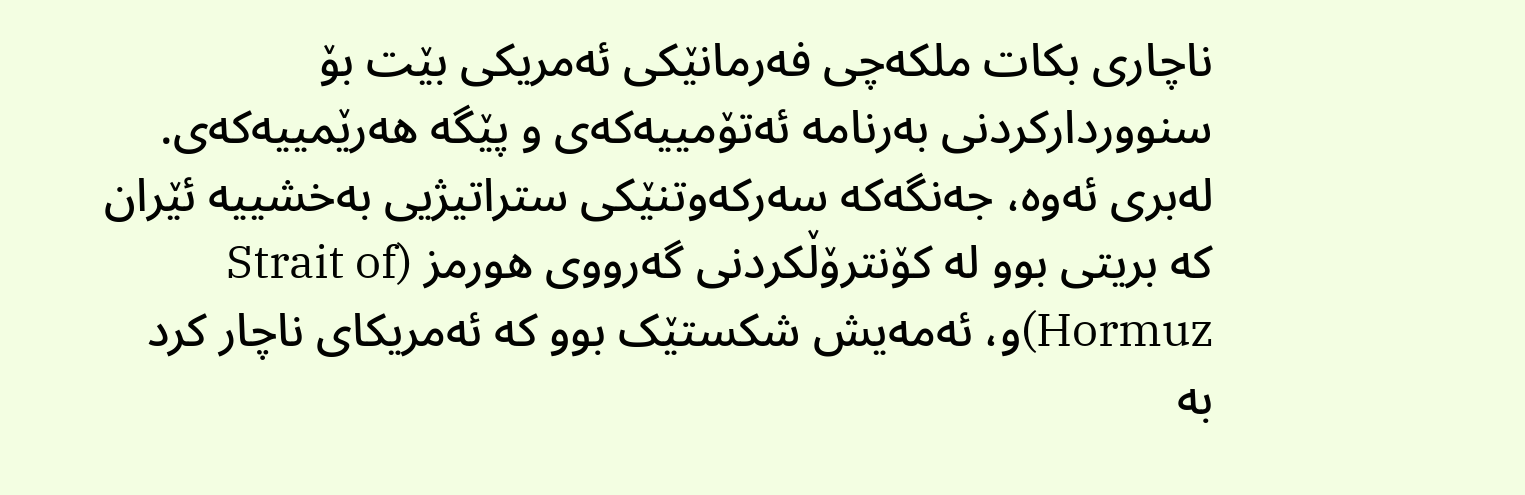ناچاری بکات ملکەچی فەرمانێکی ئەمریکی بێت بۆ سنووردارکردنی بەرنامە ئەتۆمییەکەی و پێگە هەرێمییەکەی. لەبری ئەوە، جەنگەکە سەرکەوتنێکی ستراتیژیی بەخشییە ئێران کە بریتی بوو لە کۆنترۆڵکردنی گەرووی هورمز (Strait of Hormuz)و، ئەمەیش شکستێک بوو کە ئەمریکای ناچار کرد بە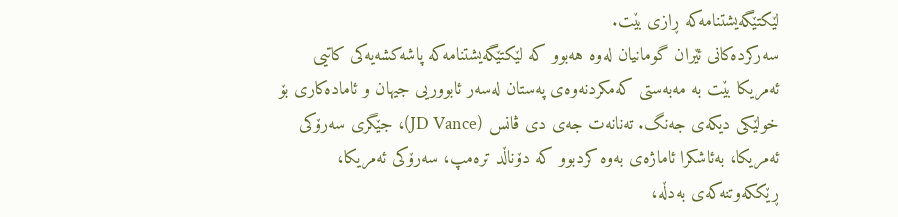لێکتێگەیشتنامەکە ڕازی بێت.
سەرکردەکانی ئێران گومانیان لەوە هەبوو کە لێکتێگەیشتنامەکە پاشەکشەیەکی کاتیی ئەمریکا بێت بە مەبەستی کەمکردنەوەی پەستان لەسەر ئابووریی جیهان و ئامادەکاری بۆ خولێکی دیکەی جەنگ. تەنانەت جەی دی ڤانس (JD Vance)، جێگری سەرۆکی ئەمریکا، بەئاشکرا ئاماژەی بەوە کردبوو کە دۆناڵد ترەمپ، سەرۆکی ئەمریکا، ڕێککەوتنەکەی بەدڵە،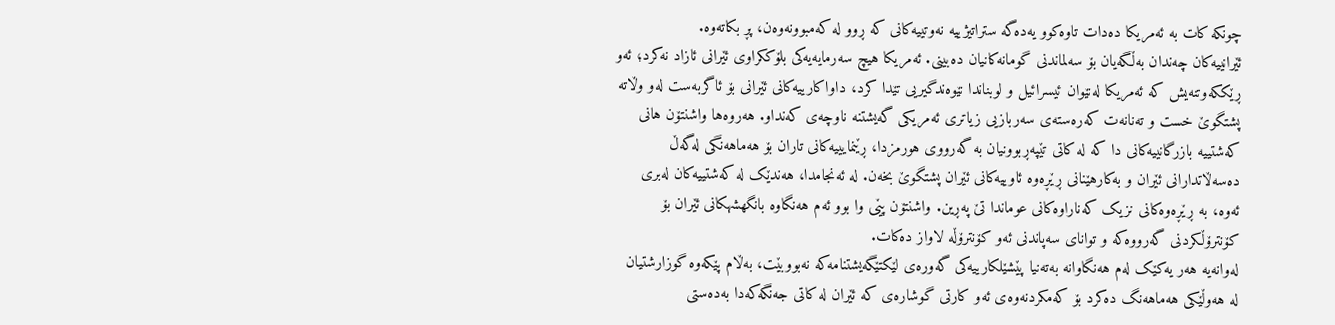چونکە کات بە ئەمریکا دەدات تاوەکوو یەدەگە ستراتیژییە نەوتییەکانی کە ڕوو لە کەمبوونەوەن، پڕ بکاتەوە.
ئێرانییەکان چەندان بەڵگەیان بۆ سەلماندنی گومانەکانیان دەبینی. ئەمریکا هیچ سەرمایەیەکی بلۆککراوی ئێرانی ئازاد نەکرد؛ ئەو ڕێککەوتنەیش کە ئەمریکا لەنێوان ئیسرائیل و لوبناندا نێوەندگیریی تێدا کرد، داواکارییەکانی ئێرانی بۆ ئاگربەست لەو وڵاتە پشتگوێ خست و تەنانەت کەرەستەی سەربازیی زیاتری ئەمریکی گەیشتنە ناوچەی کەنداو. هەروەها واشنتۆن هانی کەشتییە بازرگانییەکانی دا کە لە کاتی تێپەڕبوونیان بە گەرووی هورمزدا، ڕێنمایییەکانی تاران بۆ هەماهەنگی لەگەڵ دەسەڵاتدارانی ئێران و بەکارهێنانی ڕێڕەوە ئاوییەکانی ئێران پشتگوێ بخەن. لە ئەنجامدا، هەندێک لە کەشتییەکان لەبری ئەوە، بە ڕێڕەوەکانی نزیک کەناراوەکانی عوماندا تێ پەڕین. واشنتۆن پێی وا بوو ئەم هەنگاوە بانگهشهكانی ئێران بۆ کۆنترۆڵکردنی گەرووەکە و توانای سەپاندنی ئەو کۆنترۆڵە لاواز دەکات.
لەوانەیە هەر یەکێک لەم هەنگاوانە بەتەنیا پێشێلکارییەکی گەورەی لێکتێگەیشتنامەکە نەبووبێت، بەڵام پێکەوە گوزارشتیان لە هەوڵێکی هەماهەنگ دەکرد بۆ کەمکردنەوەی ئەو کارتی گوشارەی کە ئێران لە کاتی جەنگەکەدا بەدەستی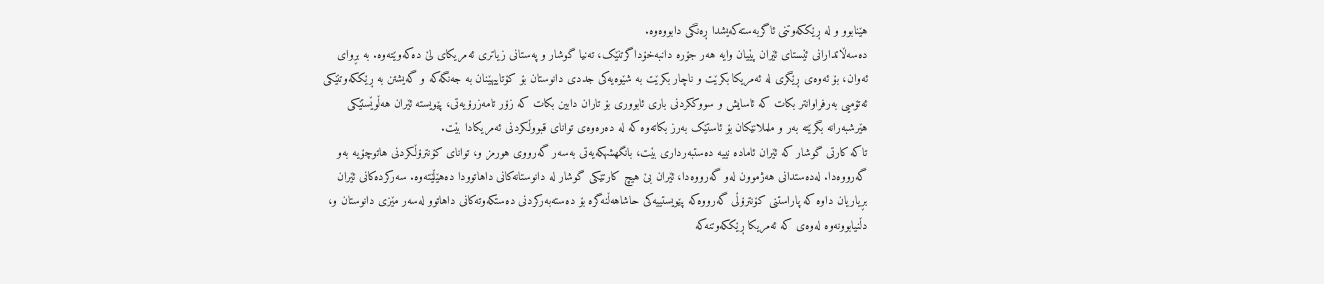هێنابوو و لە ڕێککەوتنی ئاگربەستەکەیشدا ڕەنگی دابووەوە.
دەسەڵاتدارانی ئێستای ئێران پێیان وایە هەر جۆرە دانبەخۆداگرتنێک، تەنیا گوشار و پەستانی زیاتری ئەمریکای لێ دەکەوێتەوە. بە بڕوای ئەوان، بۆ ئەوەی ڕێگری لە ئەمریکا بکرێت و ناچار بکرێت بە شێوەیەکی جددی دانوستان بۆ کۆتاییهێنان بە جەنگەکە و گەیشتن بە ڕێککەوتنێکی ئەتۆمیی بەرفراوانتر بکات کە ئاسایش و سووککردنی باری ئابووری بۆ تاران دابین بکات کە زۆر تامەزرۆیەتی، پێویستە ئێران هەڵوێستێکی هێرشبەرانە بگرێتە بەر و ململانێکان بۆ ئاستێک بەرز بکاتەوە کە لە دەرەوەی توانای قبووڵکردنی ئەمریکادا بێت.
تاکە کارتی گوشار کە ئێران ئامادە نییە دەستبەرداری بێت، بانگهشهكەیەتی بەسەر گەرووی هورمز و، توانای کۆنترۆڵکردنی هاتوچۆیە بەو گەرووەدا. لەدەستدانی هەژموون لەو گەرووەدا، ئێران بێ هیچ کارتێکی گوشار لە دانوستانەکانی داهاتوودا دەهێڵێتەوە. سەرکردەکانی ئێران بڕیاریان داوە کە پاراستنی کۆنترۆڵی گەرووەکە پێویستییەکی حاشاهەڵنەگرە بۆ دەستەبەرکردنی دەستکەوتەکانی داهاتوو لەسەر مێزی دانوستان و، دڵنیابوونەوە لەوەی کە ئەمریکا ڕێککەوتنەکە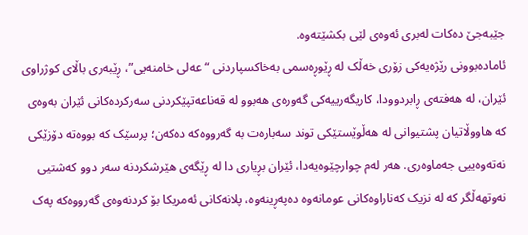جێبەجێ دەکات لەبری ئەوەی لێی بکشێتەوە.
ئامادەبوونی رێژەیەکی زۆری خەڵک لە ڕێوڕەسمی بەخاکسپاردنی “عەلی خامنەیی”، ڕێبەری باڵای کوژراوی ئێران، لە هەفتەی ڕابردوودا، کاریگەرییەکی گەورەی هەبوو لە قەناعەتپێکردنی سەرکردەکانی ئێران بەوەی کە هاووڵاتیان پشتیوانی لە هەڵوێستێکی توند سەبارەت بە گەرووەکە دەکەن؛ پرسێک کە بووەتە دۆزێکی نەتەوەییی جەماوەری. هەر لەم چوارچێوەیەدا، ئێران بڕیاری دا لە ڕێگەی هێرشکردنە سەر دوو کەشتیی نەوتهەڵگر کە لە نزیک کەناراوەکانی عومانەوە دەپەڕینەوە، پلانەکانی ئەمریکا بۆ کردنەوەی گەرووەکە پەک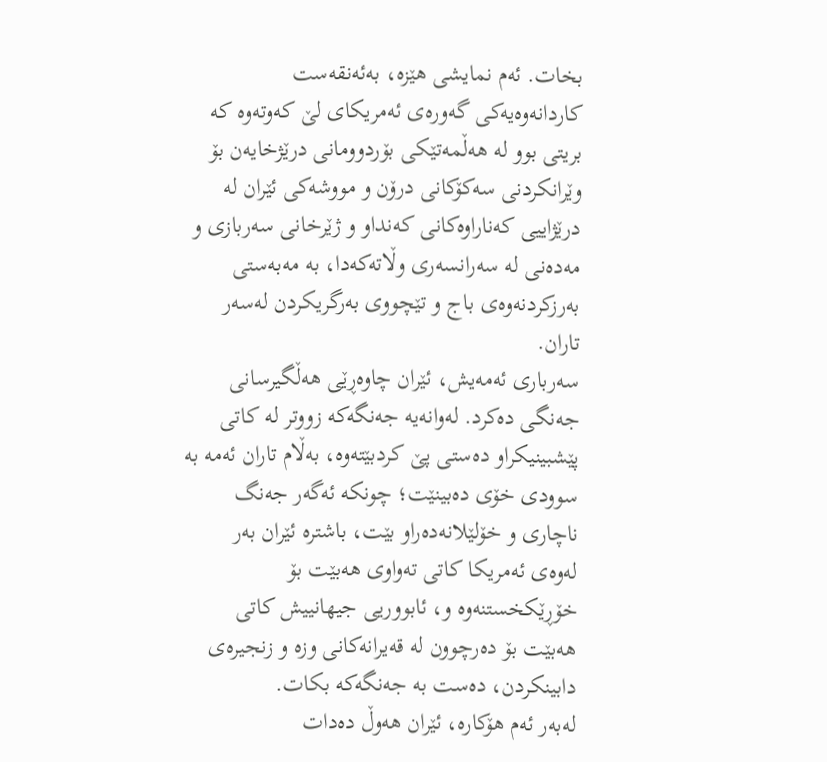بخات. ئەم نمایشی هێزە، بەئەنقەست کاردانەوەیەکی گەورەی ئەمریکای لێ کەوتەوە کە بریتی بوو لە هەڵمەتێکی بۆردوومانی درێژخایەن بۆ وێرانکردنی سەکۆکانی درۆن و مووشەکی ئێران لە درێژاییی کەناراوەکانی کەنداو و ژێرخانی سەربازی و مەدەنی لە سەرانسەری وڵاتەکەدا، بە مەبەستی بەرزکردنەوەی باج و تێچووی بەرگریکردن لەسەر تاران.
سەرباری ئەمەیش، ئێران چاوەڕێی هەڵگیرسانی جەنگی دەکرد. لەوانەیە جەنگەکە زووتر لە کاتی پێشبینیکراو دەستی پێ کردبێتەوە، بەڵام تاران ئەمە بە سوودی خۆی دەبینێت؛ چونکە ئەگەر جەنگ ناچاری و خۆلێلانەدەراو بێت، باشترە ئێران بەر لەوەی ئەمریکا کاتی تەواوی هەبێت بۆ خۆڕێکخستنەوە و، ئابووریی جیهانییش کاتی هەبێت بۆ دەرچوون لە قەیرانەکانی وزە و زنجیرەی دابینکردن، دەست بە جەنگەکە بکات.
لەبەر ئەم هۆکارە، ئێران هەوڵ دەدات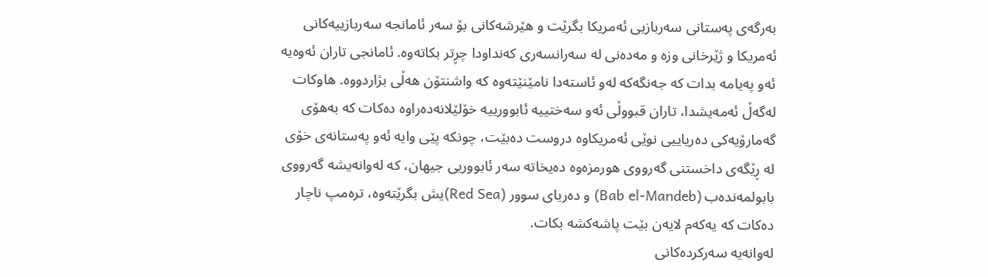بەرگەی پەستانی سەربازیی ئەمریکا بگرێت و هێرشەکانی بۆ سەر ئامانجە سەربازییەکانی ئەمریکا و ژێرخانی وزە و مەدەنی لە سەرانسەری کەنداودا چڕتر بکاتەوە. ئامانجی تاران ئەوەیە ئەو پەیامە بدات کە جەنگەکە لەو ئاستەدا نامێنێتەوە کە واشنتۆن هەڵی بژاردووە. هاوکات لەگەڵ ئەمەیشدا، تاران قبووڵی ئەو سەختییە ئابوورییە خۆلێلانەدەراوە دەکات کە بەهۆی گەمارۆیەکی دەریاییی نوێی ئەمریکاوە دروست دەبێت، چونکە پێی وایە ئەو پەستانەی خۆی لە ڕێگەی داخستنی گەرووی هورمزەوە دەیخاتە سەر ئابووریی جیهان، کە لەوانەیشە گەرووی بابولمەندەب (Bab el-Mandeb) و دەریای سوور (Red Sea)یش بگرێتەوە، ترەمپ ناچار دەکات کە یەکەم لایەن بێت پاشەکشە بکات.
لەوانەیە سەرکردەکانی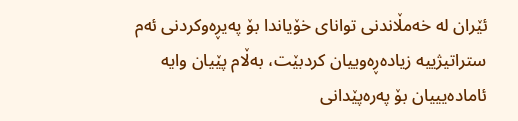ئێران لە خەمڵاندنی توانای خۆیاندا بۆ پەیڕەوکردنی ئەم ستراتیژییە زیادەڕەوییان کردبێت، بەڵام پێیان وایە ئامادەیییان بۆ پەرەپێدانی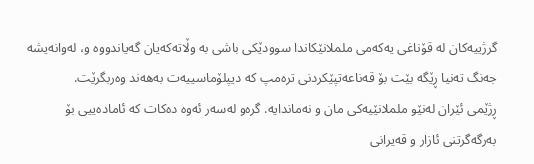گرژییەکان لە قۆناغی یەکەمی ململانێکاندا سوودێکی باشی بە وڵاتەکەیان گەیاندووە و، لەوانەیشە جەنگ تەنیا ڕێگە بێت بۆ قەناعەتپێکردنی ترەمپ کە دیپلۆماسییەت بەهەند وەربگرێت.
ڕژێمی ئێران لەنێو ململانێیەکی مان و نەماندایە. گرەو لەسەر ئەوە دەکات کە ئامادەییی بۆ بەرگەگرتنی ئازار و قەیرانی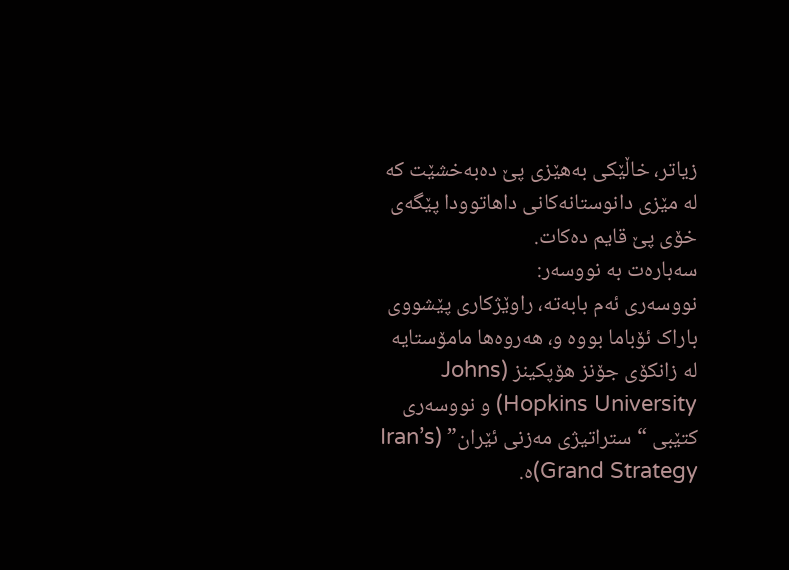زیاتر، خاڵێکی بەهێزی پێ دەبەخشێت کە لە مێزی دانوستانەکانی داهاتوودا پێگەی خۆی پێ قایم دەکات.
سەبارەت بە نووسەر:
نووسەری ئەم بابەتە، راوێژکاری پێشووی باراک ئۆباما بووە و، هەروەها مامۆستایە لە زانکۆی جۆنز هۆپکینز (Johns Hopkins University) و نووسەری كتێبی “ستراتیژی مەزنی ئێران” (Iran’s Grand Strategy)ە.